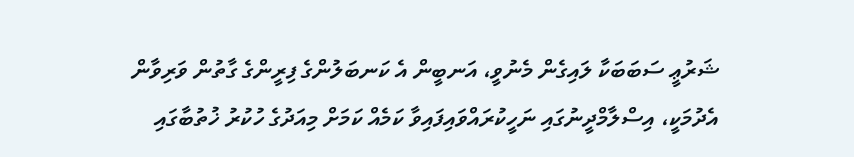ޝަރުޢީ ސަބަބަކާ ލައިގެން މެނުވީ، އަނބީން އެ ކަނބަލުންގެ ފިރީންގެ ގާތުން ވަރިވާން އެދުމަކީ، އިސްލާމްދީނުގައި ނަހީކުރައްވައިފައިވާ ކަމެއް ކަމަށް މިއަދުގެ ހުކުރު ޚުތުބާގައި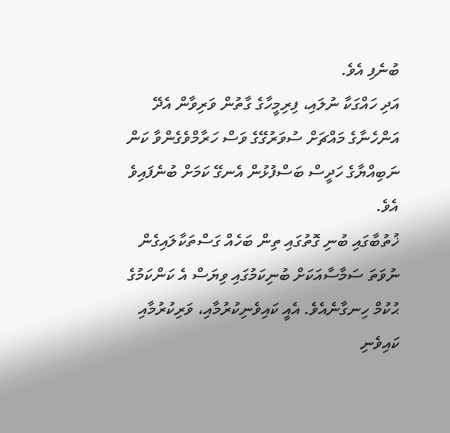ބުނެފި އެވެ.
އަދި ހައްގަކާ ނުލައި، ފިރިމީހާގެ ގާތުން ވަރިވާން އެދޭ އަންހެނާގެ މައްޗަށް ސުވަރުގޭގެ ވަސް ހަރާމްވެގެންވާ ކަން ނަބިއްޔާގެ ހަދީސް ބަސްފުޅުން އެނގޭ ކަމަށް ބުނެފައިވެ އެވެ.
ޚުތުބާގައި ބުނި ގޮތުގައި ތިން ބަހެއް ގަސްތަކާލައިގެން ނުވަތަ ސަމާސާއަކަށް ބުނިކަމުގައި ވިޔަސް އެ ކަންކަމުގެ ޙުކުމް ހިނގާނެއެވެ. އެއީ ކައިވެނިކުރުމާއި، ވަރިކުރުމާއި ކައިވެނި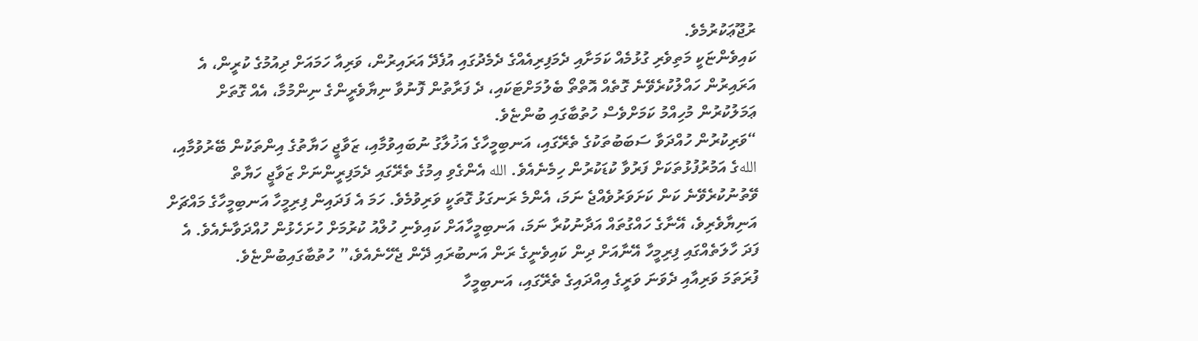ރުޖޫޢަކުރުމެވެ.
ކައިވެންޏަކީ މަތިވެރި ގުޅުމެއް ކަމަށާއި ދެމަފިރިއެއްގެ ދެމެދުގައި އުފެދޭ އަރައިރުން، ވަރިއާ ހަމައަށް ދިއުމުގެ ކުރީން، އެ އަރައިރުން ހައްލުކުރެވޭނެ ގޮތެއް އޮތްތޯ ބެލުމަށްޓަކައި، ދެ ފަރާތުން ފޮނުވާ ނިޔާވެރީންގެ ނިންމުމާ، އެއް ގޮތަށް ޢަމަލުކުރުން މުހިއްމު ކަމަށްވެސް ހުތުބާގައި ބުންޏެވެ.
“ވަރިކުރުން ހުއްދަވާ ސަބަބުތަކުގެ ތެރޭގައި، އަނބިމީހާގެ އަޚުލާގު ނުބައިވުމާއި، ޒަވާޖީ ހަޔާތުގެ އިންތަކުން ބޭރުވުމާއި، اللهގެ އަމުރުފުޅުތަކަށް ފަރުވާ ކުޑަކުރުން ހިމެނެއެވެ. الله އެންގެވި އިމުގެ ތެރޭގައި ދެމަފިރީންނަށް ޒަވާޖީ ހަޔާތް ވޭތުނުކުރެވޭނެ ކަން ކަށަވަރުވެއްޖެ ނަމަ، އެންމެ ރަނގަޅު ގޮތަކީ ވަރިވުމެވެ. ހަމަ އެ ފަދައިން ފިރިމީހާ އަނބިމީހާގެ މައްޗަށް އަނިޔާވެރިވެ، އޭނާގެ ހައްގުތައް އަދާނުކުރާ ނަމަ، އަނބިމީހާއަށް ކައިވެނި ހުލްއު ކުރުމަށް ހުށަހެޅުން ހުއްދަވާނެއެވެ. އެ ފަދަ ހާލަތެއްގައި ފިރިމީހާ އޭނާއަށް ދިން ކައިވެނީގެ ރަން އަނބުރައި ދޭން ޖެހޭނެއެވެ،” ހުތުބާގައިބުންޏެވެ.
ފުރަތަމަ ވަރިއާއި ދެވަނަ ވަރީގެ އިއްދައިގެ ތެރޭގައި، އަނބިމީހާ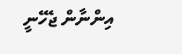އިންނާން ޖެހޭނީ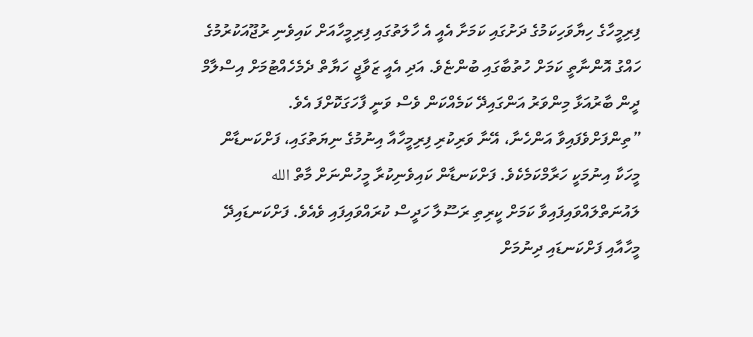ފިރިމީހާގެ ހިޔާވަހިކަމުގެ ދަށުގައި ކަމަށާ އެއީ އެ ހާލަތުގައި ފިރިމީހާއަށް ކައިވެނި ރުޖޫއަކުރުމުގެ ހައްގު އޮންނާތީ ކަމަށް ހުތުބާގައި ބުންޏެވެ. އަދި އެއީ ޒަވާޖީ ހަޔާތް ދެމެހެއްޓުމަށް އިސްލާމް ދީން ބާރުއަޅާ މިންވަރު އަންގައިދޭ ކަމެއްކަން ވެސް ވަނީ ފާހަގަކޮށްފަ އެވެ.
”ތިންފަށްވެފައިވާ އަންހެނާ، އޭނާ ވަރިކުރި ފިރިމީހާއާ އިނުމުގެ ނިޔަތުގައި، ފަށްކަނޑާން މީހަކާ އިނުމަކީ ހަރާމްކަމެކެވެ. ފަށްކަނޑާން ކައިވެނިކުރާ މީހުންނަށް މާތް الله ލައުނަތްލައްވައިފައިވާ ކަމަށް ކީރިތި ރަސޫލާ ހަދީސް ކުރައްވައިފައި ވެއެވެ. ފަށްކަނޑައިދޭ މީހާއާއި ފަށްކަނޑައި ދިނުމަށް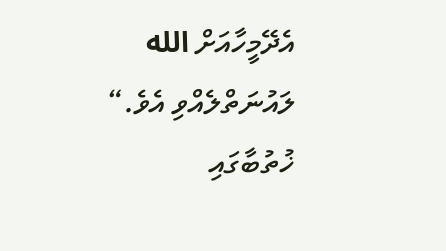އެދޭމީހާއަށް الله ލައުނަތްލެއްވި އެވެ.“ ޚުތުބާގައި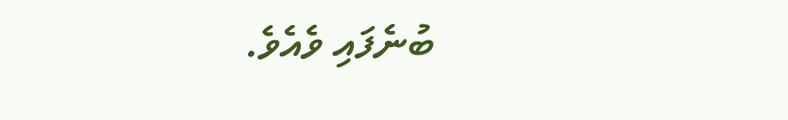ބުނެފައި ވެއެވެ.